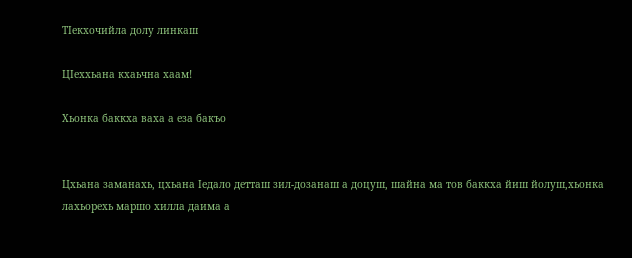ТIекхочийла долу линкаш

ЦIеххьана кхаьчна хаам!

Хьонка баккха ваха а еза бакъо


Цхьана заманахь, цхьана Iедало детташ зил-дозанаш а доцуш, шайна ма тов баккха йиш йолуш,хьонка лахьорехь маршо хилла даима а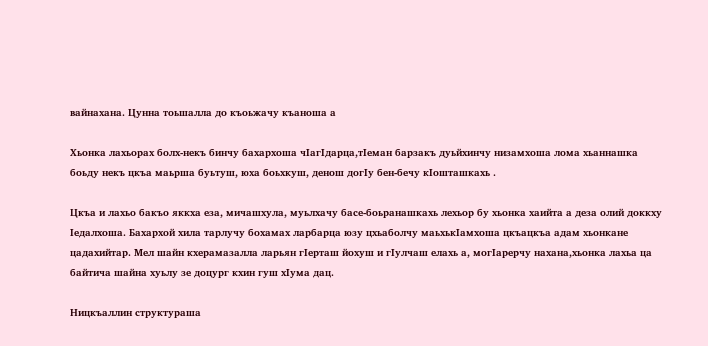вайнахана. Цунна тоьшалла до къоьжачу къаноша а

Хьонка лахьорах болх-некъ бинчу бахархоша чIагIдарца,тIеман барзакъ дуьйхинчу низамхоша лома хьаннашка боьду некъ цкъа маьрша буьтуш, юха боьхкуш, денош догIу бен-бечу кIошташкахь .

Цкъа и лахьо бакъо яккха еза, мичашхула, муьлхачу басе-боьранашкахь лехьор бу хьонка хаийта а деза олий доккху Iедалхоша. Бахархой хила тарлучу бохамах ларбарца юзу цхьаболчу маьхькIамхоша цкъацкъа адам хьонкане цадахийтар. Мел шайн кхерамазалла ларьян гIерташ йохуш и гIулчаш елахь а, могIарерчу нахана,хьонка лахьа ца байтича шайна хуьлу зе доцург кхин гуш хIума дац.

Ницкъаллин структураша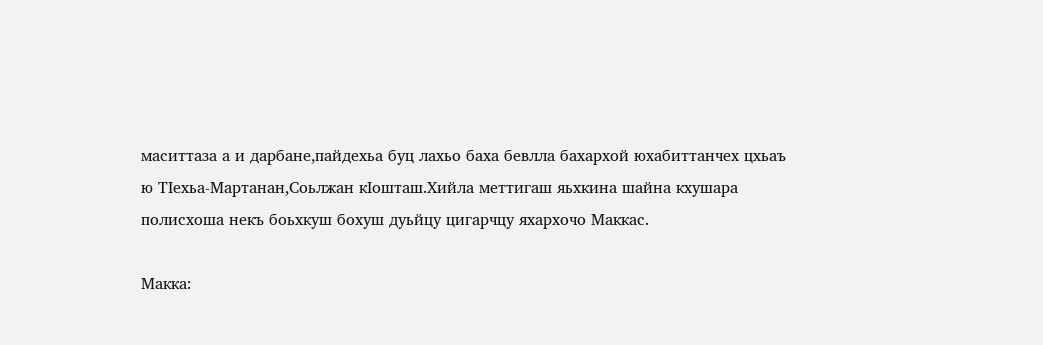маситтаза а и дарбане,пайдехьа буц лахьо баха бевлла бахархой юхабиттанчех цхьаъ ю ТIехьа-Мартанан,Соьлжан кIошташ.Хийла меттигаш яьхкина шайна кхушара полисхоша некъ боьхкуш бохуш дуьйцу цигарчцу яхархочо Маккас.

Макка: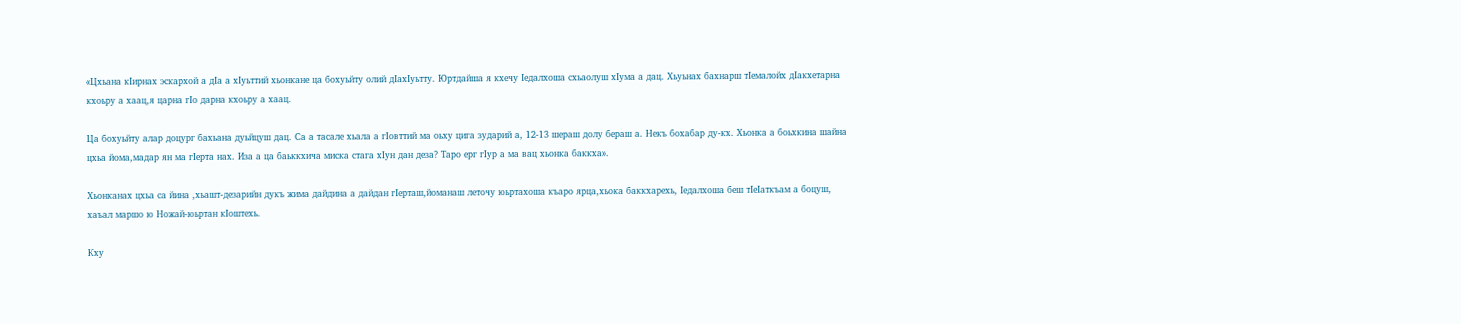«Цхьана кIирнах эскархой а дIа а хIуьттий хьонкане ца бохуьйту олий дIахIуьтту. Юртдайша я кхечу Iедалхоша схьаолуш хIума а дац. Хьуьнах бахнарш тIемалойх дIакхетарна кхоьру а хаац,я царна гIо дарна кхоьру а хаац.

Ца бохуьйту алар доцург бахьана дуьйцуш дац. Са а тасале хьала а гIовттий ма оьху цига зударий а, 12-13 шераш долу бераш а. Некъ бохабар ду-кх. Хьонка а боьхкина шайна цхьа йома,мадар ян ма гIерта нах. Иза а ца баьккхича миска стага хIун дан деза? Таро ерг гIур а ма вац хьонка баккха».

Хьонканах цхьа са йина ,хьашт-дезарийн дукъ жима дайдина а дайдан гIерташ,йоманаш леточу юьртахоша къаро ярца,хьока баккхарехь, Iедалхоша беш тIеIаткъам а боцуш, хаъал маршо ю Ножай-юьртан кIоштехь.

Кху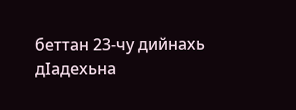беттан 23-чу дийнахь дIадехьна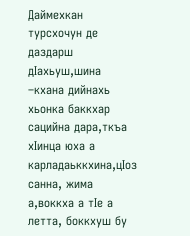Даймехкан турсхочун де даздарш дIахьуш,шина –кхана дийнахь хьонка баккхар сацийна дара,ткъа хIинца юха а карладаьккхина,цIоз санна, жима а,воккха а тIе а летта, боккхуш бу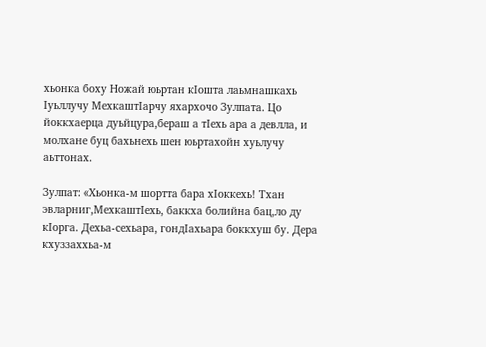хьонка боху Ножай юьртан кIошта лаьмнашкахь Iуьллучу МехкаштIарчу яхархочо Зулпата. Цо йоккхаерца дуьйцура,бераш а тIехь ара а девлла, и молхане буц бахьнехь шен юьртахойн хуьлучу аьттонах.

Зулпат: «Хьонка-м шортта бара хIоккехь! Тхан эвларниг,МехкаштIехь, баккха болийна бац,ло ду кIорга. Дехьа-сехьара, гондIахьара боккхуш бу. Дера кхуззаххьа-м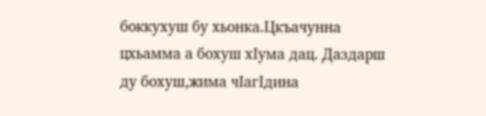боккухуш бу хьонка.Цкъачунна цхьамма а бохуш хIума дац. Даздарш ду бохуш,жима чIагIдина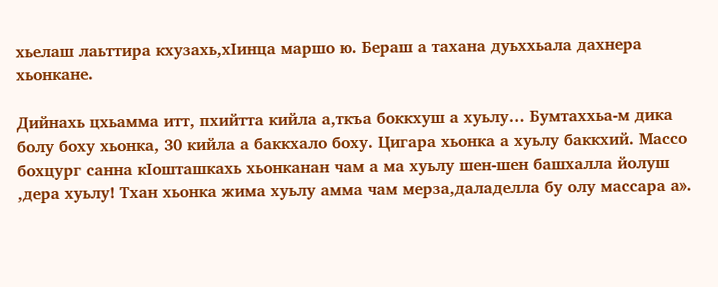хьелаш лаьттира кхузахь,хIинца маршо ю. Бераш а тахана дуьххьала дахнера хьонкане.

Дийнахь цхьамма итт, пхийтта кийла а,ткъа боккхуш а хуьлу… Бумтаххьа-м дика болу боху хьонка, 30 кийла а баккхало боху. Цигара хьонка а хуьлу баккхий. Массо бохцург санна кIошташкахь хьонканан чам а ма хуьлу шен-шен башхалла йолуш ,дера хуьлу! Тхан хьонка жима хуьлу амма чам мерза,даладелла бу олу массара а».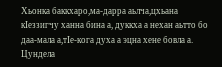Хьонка баккхаро,ма-дарра аьлча,цхьана кIеззигчу ханна бина а, дуккха а нехан аьтто бо даа-мала а,тIе-кога духа а эцна хене бовла а. Цундела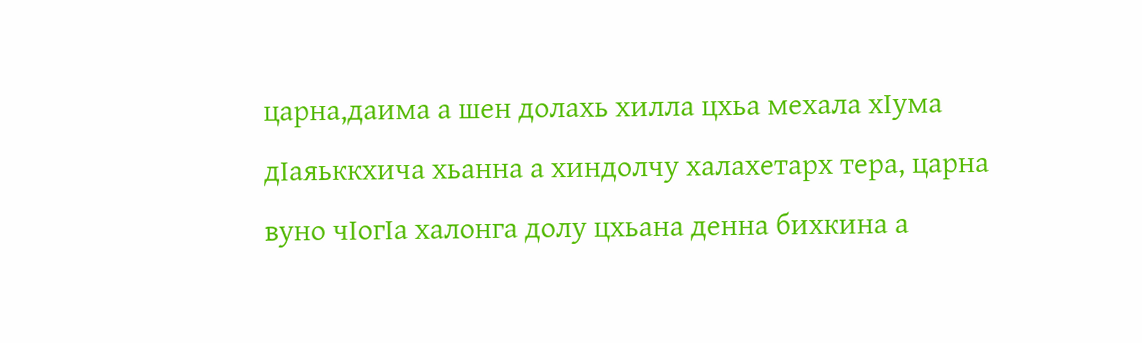царна,даима а шен долахь хилла цхьа мехала хIума дIаяьккхича хьанна а хиндолчу халахетарх тера, царна вуно чIогIа халонга долу цхьана денна бихкина а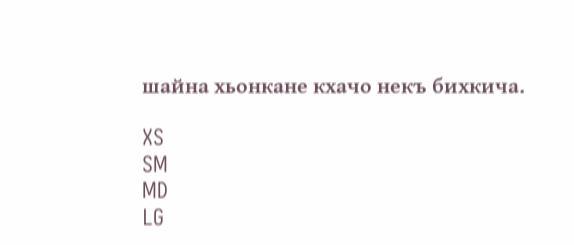шайна хьонкане кхачо некъ бихкича.

XS
SM
MD
LG